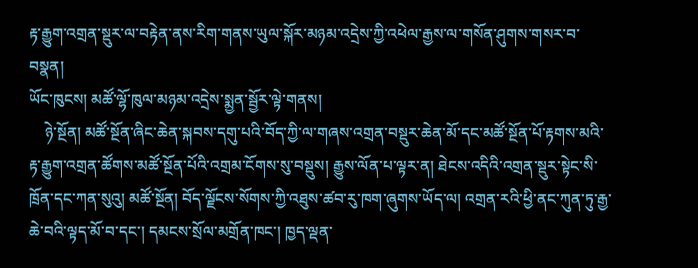རྟ་རྒྱུག་འགྲན་སྡུར་ལ་བརྟེན་ནས་རིག་གནས་ཡུལ་སྐོར་མཉམ་འདྲེས་ཀྱི་འཕེལ་རྒྱས་ལ་གསོན་ཤུགས་གསར་བ་བསྣན།
ཡོང་ཁུངས། མཚོ་ལྷོ་ཁུལ་མཉམ་འདྲེས་སྨྱན་སྦྱོར་ལྟེ་གནས།
    ཉེ་སྔོན། མཚོ་སྔོན་ཞིང་ཆེན་སྐབས་དགུ་པའི་བོད་ཀྱི་ལ་གཞས་འགྲན་བསྡུར་ཆེན་མོ་དང་མཚོ་སྔོན་པོ་རྟགས་མའི་རྟ་རྒྱུག་འགྲན་ཚོགས་མཚོ་སྔོན་པོའི་འགྲམ་ངོགས་སུ་བསྡུས། རྒྱུས་ལོན་པ་ལྟར་ན། ཐེངས་འདིའི་འགྲན་སྡུར་སྟེང་སི་ཁྲོན་དང་ཀན་སུའུ། མཚོ་སྔོན། བོད་ལྗོངས་སོགས་ཀྱི་འཐུས་ཚབ་རུ་ཁག་ཞུགས་ཡོད་ལ། འགྲན་རའི་ཕྱི་ནང་ཀུན་ཏུ་རྒྱ་ཆེ་བའི་ལྟད་མོ་བ་དང་། དམངས་སྲོལ་མགྲོན་ཁང་། ཁྱད་ལྡན་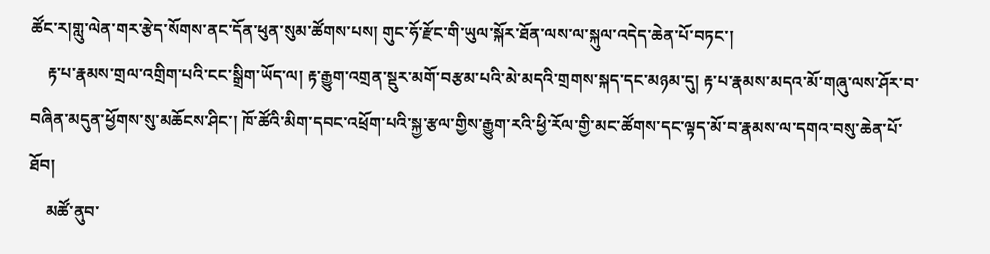ཚོང་ར།གླུ་ལེན་གར་རྩེད་སོགས་ནང་དོན་ཕུན་སུམ་ཚོགས་པས། གུང་ཧོ་རྫོང་གི་ཡུལ་སྐོར་ཐོན་ལས་ལ་སྐུལ་འདེད་ཆེན་པོ་བཏང་།
    རྟ་པ་རྣམས་གྲལ་འགྲིག་པའི་ངང་སྒྲིག་ཡོད་ལ། རྟ་རྒྱུག་འགྲན་སྡུར་མགོ་བརྩམ་པའི་མེ་མདའི་གྲགས་སྐད་དང་མཉམ་དུ། རྟ་པ་རྣམས་མདའ་མོ་གཞུ་ལས་ཤོར་བ་བཞིན་མདུན་ཕྱོགས་སུ་མཆོངས་ཤིང་། ཁོ་ཚོའི་མིག་དབང་འཕྲོག་པའི་སྐྱ་རྩལ་གྱིས་རྒྱུག་རའི་ཕྱི་རོལ་གྱི་མང་ཚོགས་དང་ལྟད་མོ་བ་རྣམས་ལ་དགའ་བསུ་ཆེན་པོ་ཐོབ།
    མཚོ་ནུབ་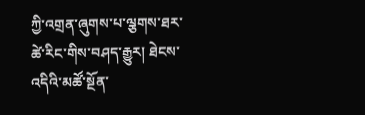ཀྱི་འགྲན་ཞུགས་པ་ལྕགས་ཐར་ཚེ་རིང་གིས་བཤད་རྒྱུར། ཐེངས་འདིའི་མཚོ་སྔོན་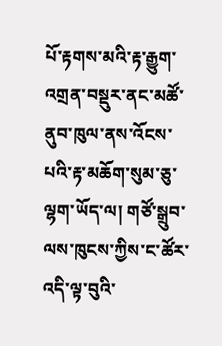པོ་རྟགས་མའི་རྟ་རྒྱུག་འགྲན་བསྡུར་ནང་མཚོ་ནུབ་ཁུལ་ནས་འོངས་པའི་རྟ་མཆོག་སུམ་ཅུ་ལྷག་ཡོད་ལ། གཙོ་སྒྲུབ་ལས་ཁུངས་ཀྱིས་ང་ཚོར་འདི་ལྟ་བུའི་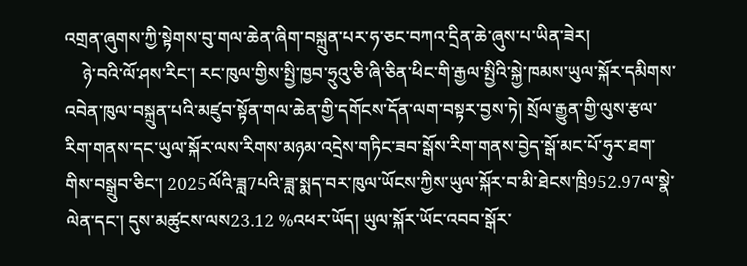འགྲན་ཞུགས་ཀྱི་སྟེགས་བུ་གལ་ཆེན་ཞིག་བསྐྲུན་པར་ཧ་ཅང་བཀའ་དྲིན་ཆེ་ཞུས་པ་ཡིན་ཟེར།
    ཉེ་བའི་ལོ་ཤས་རིང་། རང་ཁུལ་གྱིས་སྤྱི་ཁྱབ་ཧྲུའུ་ཅི་ཞི་ཅིན་ཕིང་གི་རྒྱལ་སྤྱིའི་སྐྱེ་ཁམས་ཡུལ་སྐོར་དམིགས་འབེན་ཁུལ་བསྐྲུན་པའི་མཛུབ་སྟོན་གལ་ཆེན་གྱི་དགོངས་དོན་ལག་བསྟར་བྱས་ཏེ། སྲོལ་རྒྱུན་གྱི་ལུས་རྩལ་རིག་གནས་དང་ཡུལ་སྐོར་ལས་རིགས་མཉམ་འདྲེས་གཏིང་ཟབ་སྒོས་རིག་གནས་བྱེད་སྒོ་མང་པོ་ཧུར་ཐག་གིས་བསྒྲུབ་ཅིང་། 2025ལོའི་ཟླ7པའི་ཟླ་སྨད་བར་ཁུལ་ཡོངས་ཀྱིས་ཡུལ་སྐོར་བ་མི་ཐེངས་ཁྲི952.97ལ་སྣེ་ལེན་དང་། དུས་མཚུངས་ལས23.12 %འཕར་ཡོད། ཡུལ་སྐོར་ཡོང་འབབ་སྒོར་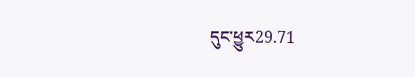དུང་ཕྱུར29.71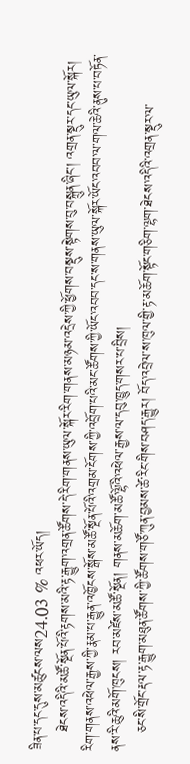ཟིན་པ་དང་དུས་མཚུངས་ལས24.03 % འཕར་ཡོད།
    ཐེངས་འདིའི་མཚོ་སྔོན་པོའི་རྟགས་མའི་རྟ་རྒྱུག་འགྲན་ཚོགས་དེ་རིག་གནས་ཡུལ་སྐོར་རིག་གནས་མཉམ་འདྲེས་ཀྱི་ཕྱོགས་བསྡུས་སྟེགས་བུ་བསྐྲུན་ཞིང་། འགྲན་སྡུར་དང་ཡུལ་སྐོར། རིག་གནས་འཕེལ་རྒྱས་ཀྱི་རྣམ་པ་རྒྱུན་འཁྱོངས་སྒོས་མཚོ་སྔོན་པོའི་འགྲམ་ངོགས་ཀྱི་འབྲོག་པའི་མང་ཚོགས་ཀྱི་ཡོང་འབབ་དང་ས་གནས་ཡུལ་སྐོར་ཡོང་འབབ་ལ་གལ་ཆེའི་ནུས་པ་བཏོན་ནས་རི་ཆུའི་མགོ་ཁུངས། རབ་མཛེས་མཚོ་སྔོན། གནས་མཆོག་མཚོ་ལྷོའི་འཕེལ་རྒྱས་ལ་དབུ་ཁྱུད་གསར་པ་བྲིས།
    ཅང་སི་གྲོང་རྡལ་རྟ་རྒྱུག་མཐུན་ཚོགས་ཀྱི་ཚོགས་གཙོ་ཀུན་བྱམས་ཚེ་རིང་གིས་བཤད་རྒྱུར། བོད་འབྲེལ་ས་ཁུལ་གྱི་རྟ་མཆོག་སྟོང་གཅིག་ལྷག་ཐེངས་འདིའི་འགྲན་སྡུར་ལ་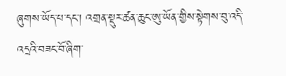ཞུགས་ཡོད་པ་དང་། འགྲན་སྡུར་ཚན་ཆུང་ཨུ་ཡོན་གྱིས་སྟེགས་བུ་འདི་འདྲའི་བཟང་བོ་ཞིག་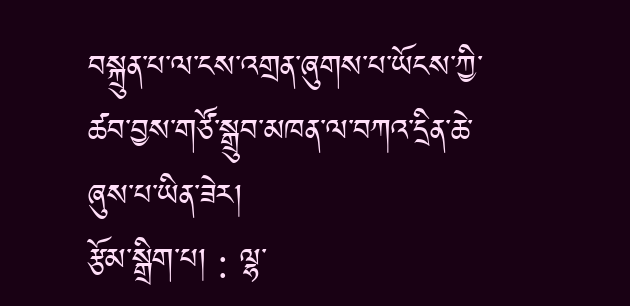བསྐྲུན་པ་ལ་ངས་འགྲན་ཞུགས་པ་ཡོངས་ཀྱི་ཚབ་བྱས་གཙོ་སྒྲུབ་མཁན་ལ་བཀའ་དྲིན་ཆེ་ཞུས་པ་ཡིན་ཟེར།
རྩོམ་སྒྲིག་པ། : ལྷ་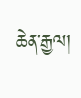ཆེན་རྒྱལ།